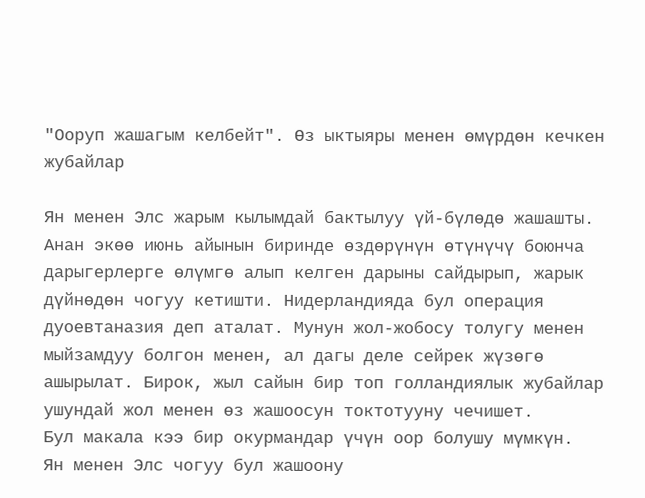"Ооруп жашагым келбейт". Өз ыктыяры менен өмүрдөн кечкен жубайлар

Ян менен Элс жарым кылымдай бактылуу үй-бүлөдө жашашты. Анан экөө июнь айынын биринде өздөрүнүн өтүнүчү боюнча дарыгерлерге өлүмгө алып келген дарыны сайдырып, жарык дүйнөдөн чогуу кетишти. Нидерландияда бул операция дуоевтаназия деп аталат. Мунун жол-жобосу толугу менен мыйзамдуу болгон менен, ал дагы деле сейрек жүзөгө ашырылат. Бирок, жыл сайын бир топ голландиялык жубайлар ушундай жол менен өз жашоосун токтотууну чечишет.
Бул макала кээ бир окурмандар үчүн оор болушу мүмкүн.
Ян менен Элс чогуу бул жашоону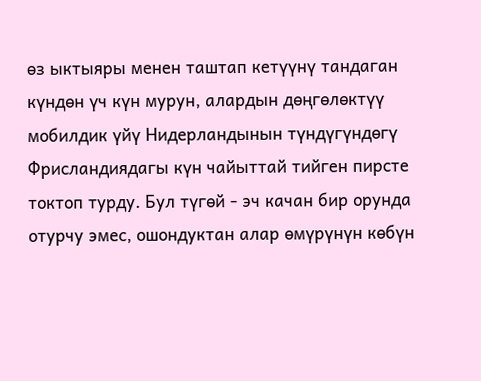өз ыктыяры менен таштап кетүүнү тандаган күндөн үч күн мурун, алардын дөңгөлөктүү мобилдик үйү Нидерландынын түндүгүндөгү Фрисландиядагы күн чайыттай тийген пирсте токтоп турду. Бул түгөй - эч качан бир орунда отурчу эмес, ошондуктан алар өмүрүнүн көбүн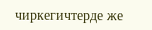чиркегичтерде же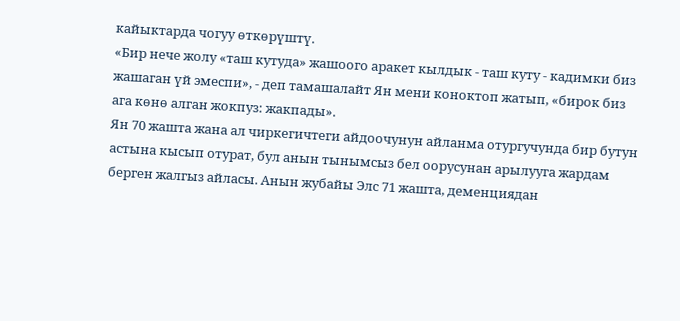кайыктарда чогуу өткөрүштү.
«Бир нече жолу «таш кутуда» жашоого аракет кылдык - таш куту - кадимки биз жашаган үй эмеспи», - деп тамашалайт Ян мени коноктоп жатып, «бирок биз ага көнө алган жокпуз: жакпады».
Ян 70 жашта жана ал чиркегичтеги айдоочунун айланма отургучунда бир бутун астына кысып отурат, бул анын тынымсыз бел оорусунан арылууга жардам берген жалгыз айласы. Анын жубайы Элс 71 жашта, деменциядан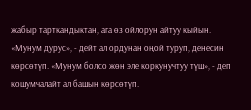жабыр тарткандыктан, ага өз ойлорун айтуу кыйын.
«Мунум дурус», - дейт ал ордунан оңой туруп, денесин көрсөтүп. «Мунум болсо жөн эле коркунучтуу түш», - деп кошумчалайт ал башын көрсөтүп.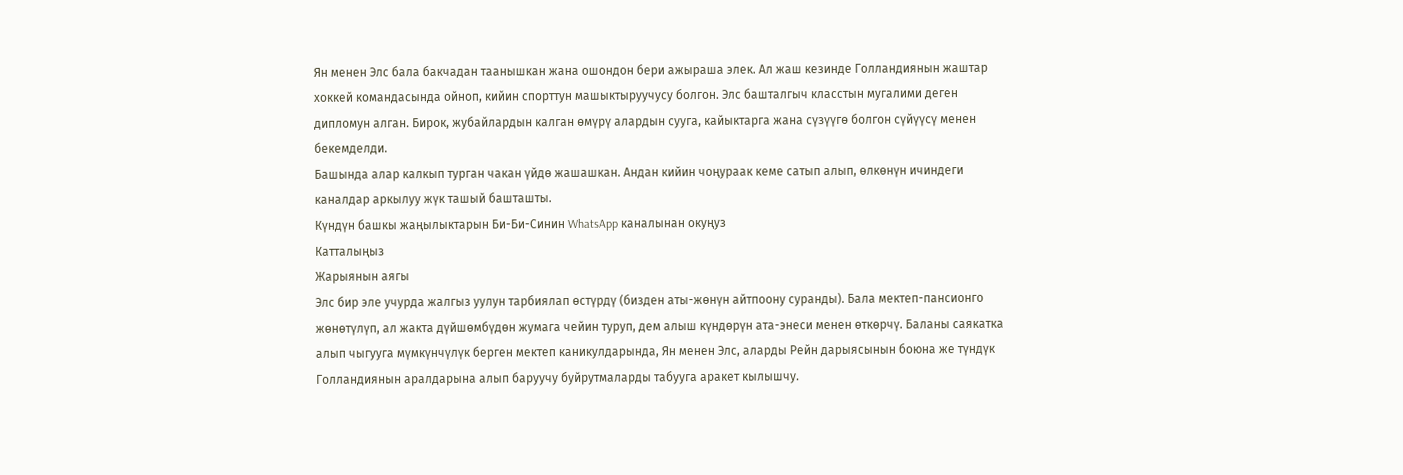Ян менен Элс бала бакчадан таанышкан жана ошондон бери ажыраша элек. Ал жаш кезинде Голландиянын жаштар хоккей командасында ойноп, кийин спорттун машыктыруучусу болгон. Элс башталгыч класстын мугалими деген дипломун алган. Бирок, жубайлардын калган өмүрү алардын сууга, кайыктарга жана сүзүүгө болгон сүйүүсү менен бекемделди.
Башында алар калкып турган чакан үйдө жашашкан. Андан кийин чоңураак кеме сатып алып, өлкөнүн ичиндеги каналдар аркылуу жүк ташый башташты.
Күндүн башкы жаңылыктарын Би-Би-Синин WhatsApp каналынан окуңуз
Катталыңыз
Жарыянын аягы
Элс бир эле учурда жалгыз уулун тарбиялап өстүрдү (бизден аты-жөнүн айтпоону суранды). Бала мектеп-пансионго жөнөтүлүп, ал жакта дүйшөмбүдөн жумага чейин туруп, дем алыш күндөрүн ата-энеси менен өткөрчү. Баланы саякатка алып чыгууга мүмкүнчүлүк берген мектеп каникулдарында, Ян менен Элс, аларды Рейн дарыясынын боюна же түндүк Голландиянын аралдарына алып баруучу буйрутмаларды табууга аракет кылышчу.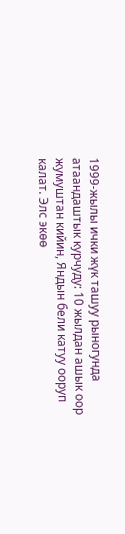1999-жылы ички жүк ташуу рыногунда атаандаштык курчуду: 10 жылдан ашык оор жумуштан кийин, Яндын бели катуу ооруп калат. Элс экөө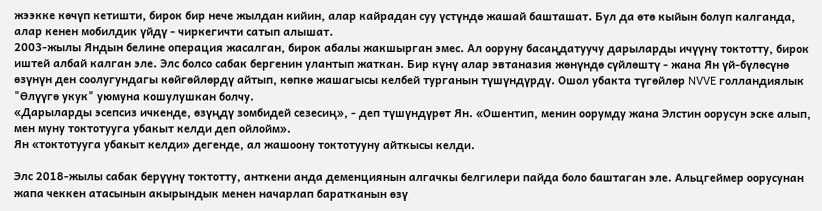жээкке көчүп кетишти, бирок бир нече жылдан кийин, алар кайрадан суу үстүндө жашай башташат. Бул да өтө кыйын болуп калганда, алар кенен мобилдик үйдү - чиркегичти сатып алышат.
2003-жылы Яндын белине операция жасалган, бирок абалы жакшырган эмес. Ал ооруну басаңдатуучу дарыларды ичүүнү токтотту, бирок иштей албай калган эле. Элс болсо сабак бергенин улантып жаткан. Бир күнү алар эвтаназия жөнүндө сүйлөштү - жана Ян үй-бүлөсүнө өзүнүн ден соолугундагы көйгөйлөрдү айтып, көпкө жашагысы келбей турганын түшүндүрдү. Ошол убакта түгөйлөр NVVE голландиялык "Өлүүгө укук" уюмуна кошулушкан болчу.
«Дарыларды эсепсиз ичкенде, өзүңдү зомбидей сезесиң», - деп түшүндүрөт Ян. «Ошентип, менин оорумду жана Элстин оорусун эске алып, мен муну токтотууга убакыт келди деп ойлойм».
Ян «токтотууга убакыт келди» дегенде, ал жашоону токтотууну айткысы келди.

Элс 2018-жылы сабак берүүнү токтотту, анткени анда деменциянын алгачкы белгилери пайда боло баштаган эле. Альцгеймер оорусунан жапа чеккен атасынын акырындык менен начарлап баратканын өзү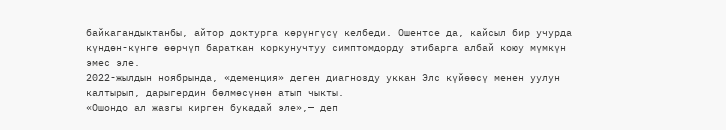байкагандыктанбы, айтор доктурга көрүнгүсү келбеди. Ошентсе да, кайсыл бир учурда күндөн-күнгө өөрчүп бараткан коркунучтуу симптомдорду этибарга албай коюу мүмкүн эмес эле.
2022-жылдын ноябрында, «деменция» деген диагнозду уккан Элс күйөөсү менен уулун калтырып, дарыгердин бөлмөсүнөн атып чыкты.
«Ошондо ал жазгы кирген букадай эле»,— деп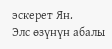эскерет Ян.
Элс өзүнүн абалы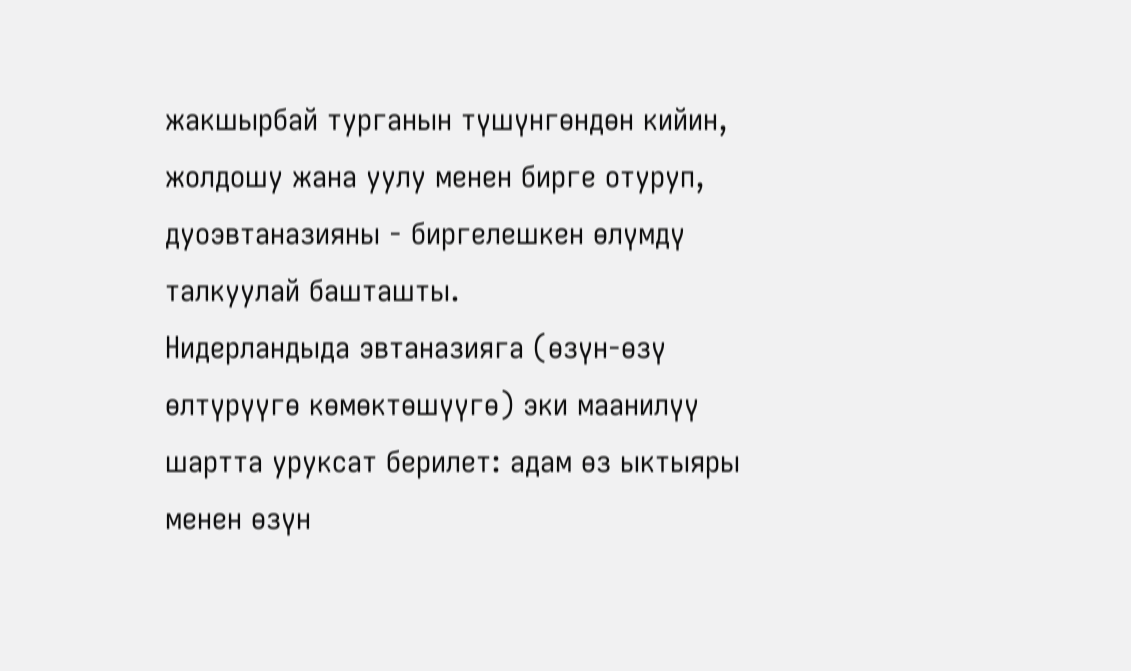жакшырбай турганын түшүнгөндөн кийин, жолдошу жана уулу менен бирге отуруп, дуоэвтаназияны - биргелешкен өлүмдү талкуулай башташты.
Нидерландыда эвтаназияга (өзүн-өзү өлтүрүүгө көмөктөшүүгө) эки маанилүү шартта уруксат берилет: адам өз ыктыяры менен өзүн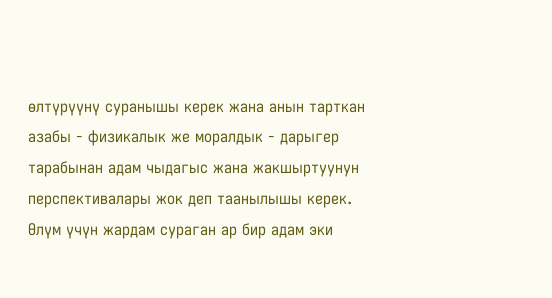өлтүрүүнү суранышы керек жана анын тарткан азабы - физикалык же моралдык - дарыгер тарабынан адам чыдагыс жана жакшыртуунун перспективалары жок деп таанылышы керек.
Өлүм үчүн жардам сураган ар бир адам эки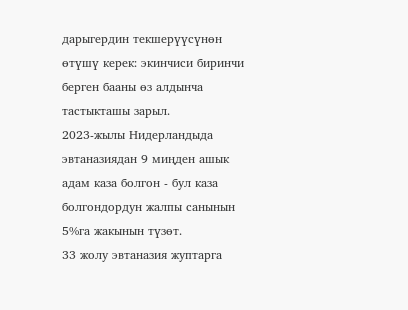дарыгердин текшерүүсүнөн өтүшү керек: экинчиси биринчи берген бааны өз алдынча тастыкташы зарыл.
2023-жылы Нидерландыда эвтаназиядан 9 миңден ашык адам каза болгон - бул каза болгондордун жалпы санынын 5%га жакынын түзөт.
33 жолу эвтаназия жуптарга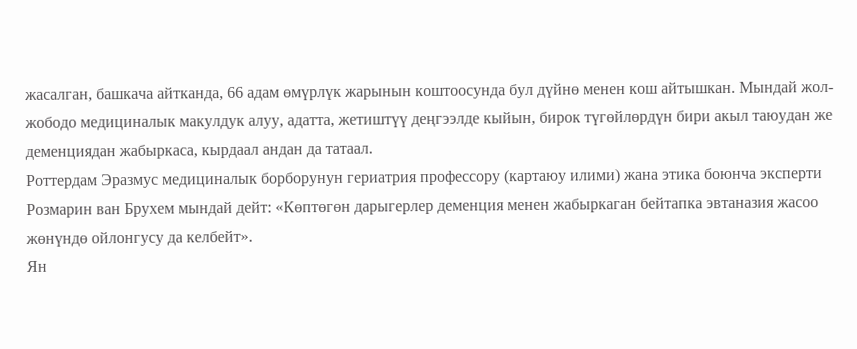жасалган, башкача айтканда, 66 адам өмүрлүк жарынын коштоосунда бул дүйнө менен кош айтышкан. Мындай жол-жободо медициналык макулдук алуу, адатта, жетиштүү деңгээлде кыйын, бирок түгөйлөрдүн бири акыл таюудан же деменциядан жабыркаса, кырдаал андан да татаал.
Роттердам Эразмус медициналык борборунун гериатрия профессору (картаюу илими) жана этика боюнча эксперти Розмарин ван Брухем мындай дейт: «Көптөгөн дарыгерлер деменция менен жабыркаган бейтапка эвтаназия жасоо жөнүндө ойлонгусу да келбейт».
Ян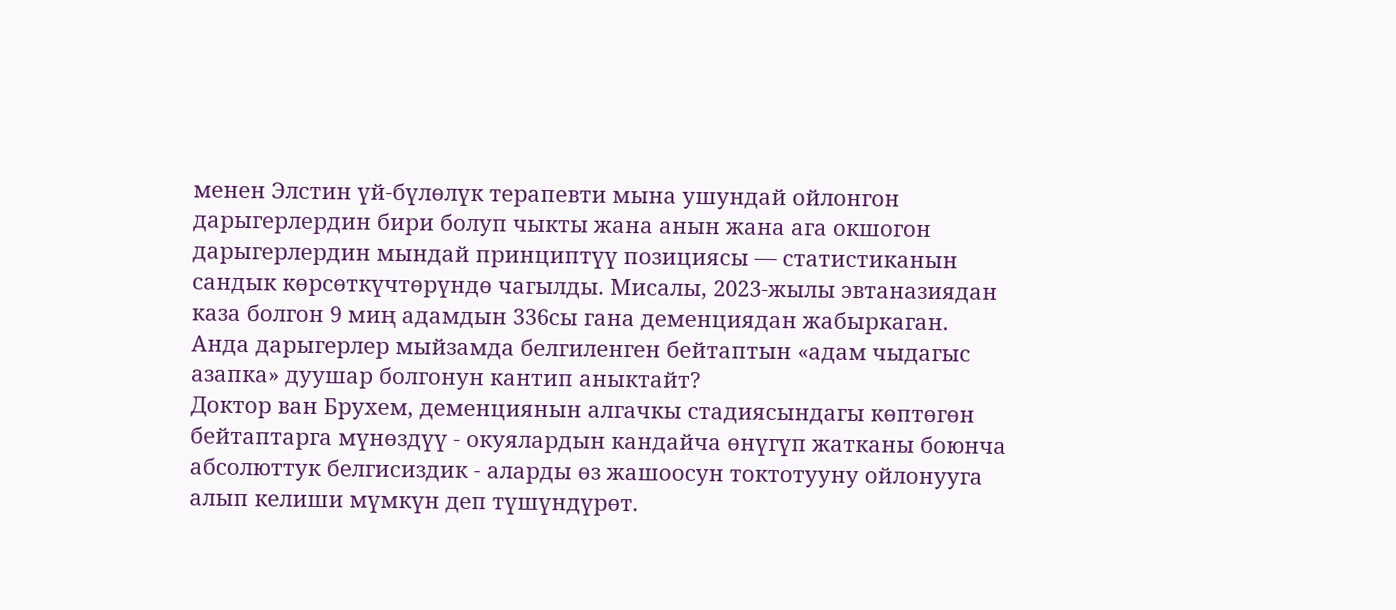менен Элстин үй-бүлөлүк терапевти мына ушундай ойлонгон дарыгерлердин бири болуп чыкты жана анын жана ага окшогон дарыгерлердин мындай принциптүү позициясы — статистиканын сандык көрсөткүчтөрүндө чагылды. Мисалы, 2023-жылы эвтаназиядан каза болгон 9 миң адамдын 336сы гана деменциядан жабыркаган.
Анда дарыгерлер мыйзамда белгиленген бейтаптын «адам чыдагыс азапка» дуушар болгонун кантип аныктайт?
Доктор ван Брухем, деменциянын алгачкы стадиясындагы көптөгөн бейтаптарга мүнөздүү - окуялардын кандайча өнүгүп жатканы боюнча абсолюттук белгисиздик - аларды өз жашоосун токтотууну ойлонууга алып келиши мүмкүн деп түшүндүрөт.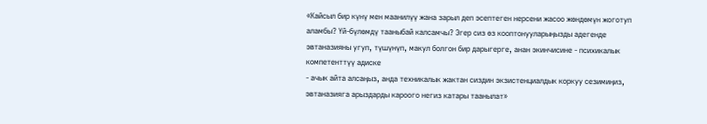«Кайсыл бир күнү мен маанилүү жана зарыл деп эсептеген нерсени жасоо жөндөмүн жоготуп аламбы? Үй-бүлөмдү тааныбай калсамчы? Эгер сиз өз кооптонууларыңызды адегенде эвтаназияны угуп, түшүнүп, макул болгон бир дарыгерге, анан экинчисине - психикалык компетенттүү адиске
- ачык айта алсаңыз, анда техникалык жактан сиздин экзистенциалдык коркуу сезимиңиз, эвтаназияга арыздарды кароого негиз катары таанылат»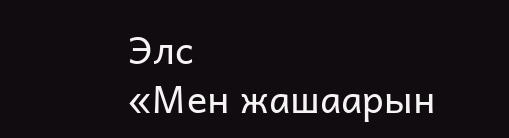Элс
«Мен жашаарын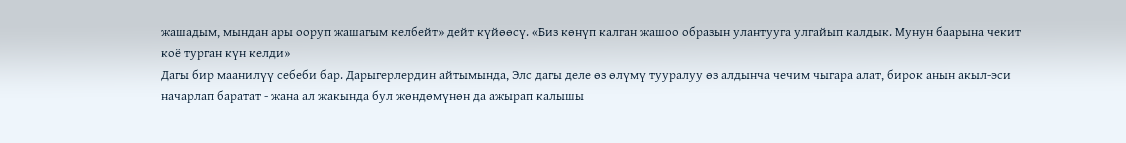жашадым, мындан ары ооруп жашагым келбейт» дейт күйөөсү. «Биз көнүп калган жашоо образын улантууга улгайып калдык. Мунун баарына чекит коё турган күн келди»
Дагы бир маанилүү себеби бар. Дарыгерлердин айтымында, Элс дагы деле өз өлүмү тууралуу өз алдынча чечим чыгара алат, бирок анын акыл-эси начарлап баратат - жана ал жакында бул жөндөмүнөн да ажырап калышы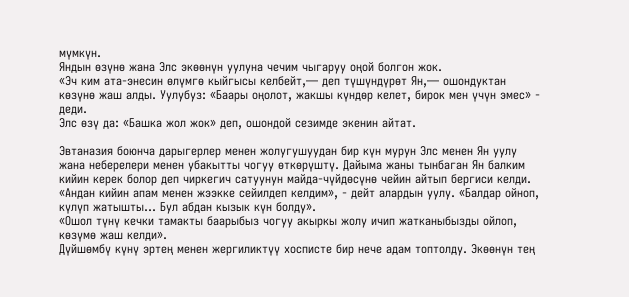мүмкүн.
Яндын өзүнө жана Элс экөөнүн уулуна чечим чыгаруу оңой болгон жок.
«Эч ким ата-энесин өлүмгө кыйгысы келбейт,— деп түшүндүрөт Ян,— ошондуктан көзүнө жаш алды. Уулубуз: «Баары оңолот, жакшы күндөр келет, бирок мен үчүн эмес» - деди.
Элс өзү да: «Башка жол жок» деп, ошондой сезимде экенин айтат.

Эвтаназия боюнча дарыгерлер менен жолугушуудан бир күн мурун Элс менен Ян уулу жана неберелери менен убакытты чогуу өткөрүштү. Дайыма жаны тынбаган Ян балким кийин керек болор деп чиркегич сатуунун майда-чүйдөсүнө чейин айтып бергиси келди.
«Андан кийин апам менен жээкке сейилдеп келдим», - дейт алардын уулу. «Балдар ойноп, күлүп жатышты... Бул абдан кызык күн болду».
«Ошол түнү кечки тамакты баарыбыз чогуу акыркы жолу ичип жатканыбызды ойлоп, көзүмө жаш келди».
Дүйшөмбү күнү эртең менен жергиликтүү хосписте бир нече адам топтолду. Экөөнүн тең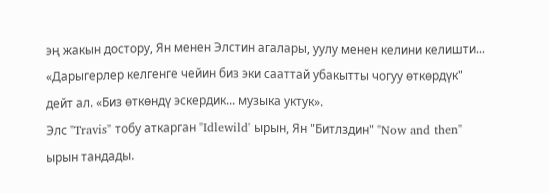эң жакын достору, Ян менен Элстин агалары, уулу менен келини келишти...
«Дарыгерлер келгенге чейин биз эки сааттай убакытты чогуу өткөрдүк" дейт ал. «Биз өткөндү эскердик... музыка уктук».
Элс "Travis" тобу аткарган "Idlewild' ырын, Ян "Битлздин" "Now and then" ырын тандады.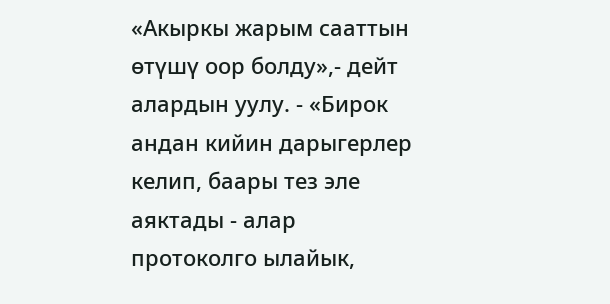«Акыркы жарым сааттын өтүшү оор болду»,- дейт алардын уулу. - «Бирок андан кийин дарыгерлер келип, баары тез эле аяктады - алар протоколго ылайык,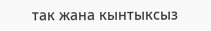так жана кынтыксыз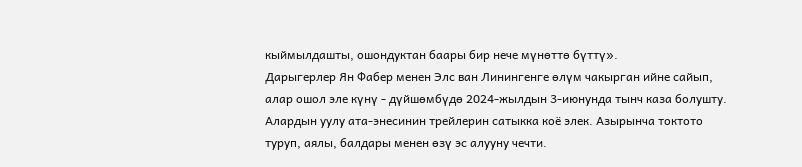кыймылдашты, ошондуктан баары бир нече мүнөттө бүттү».
Дарыгерлер Ян Фабер менен Элс ван Линингенге өлүм чакырган ийне сайып, алар ошол эле күнү - дүйшөмбүдө 2024-жылдын 3-июнунда тынч каза болушту.
Алардын уулу ата-энесинин трейлерин сатыкка коё элек. Азырынча токтото туруп, аялы, балдары менен өзү эс алууну чечти.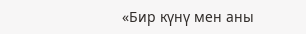«Бир күнү мен аны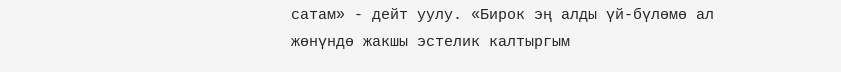сатам» - дейт уулу. «Бирок эң алды үй-бүлөмө ал жөнүндө жакшы эстелик калтыргым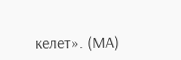келет». (МА)